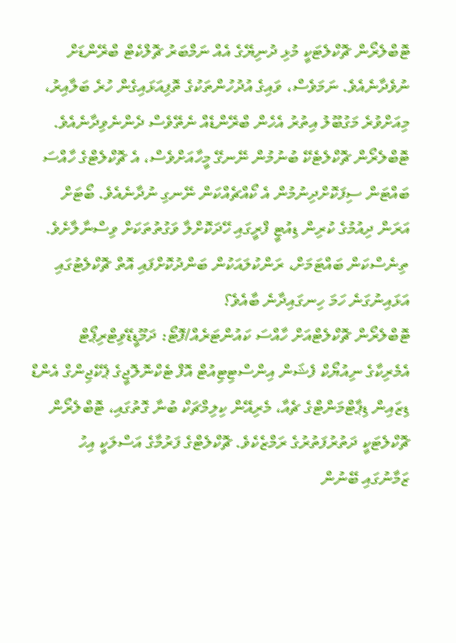ޓޮބްލެރޯން ޗޮކްލެޓަކީ މުޅި ދުނިޔޭގެ އެއް ނަމްބަރު ޗޮލްކެޓް ބްރޭންޑަށް ނުވެދާނެއެވެ. ނަމަވެސް، ވައިގެ އުދުހުންތަކުގެ ތޮފިއަޅައިގެން ހުރެ ބަލާއިރު، މިއަށްވުރެ މަގުބޫލު އިތުރު އެހެން ބްރޭންޑެއް ނެތޭވެސް ދެންނެވިދާނެއެވެ.
ޓޮބްލެރޯން ޗޮކްލެޓެކޭ ބުނުމުން ނޭނގޭ މީހާއަށްވެސް، އެ ޗޮކްލެޓްގެ ހާއްސަ ބައްޓަން ސިފަކޮށްދިނުމުން އެ ކޯއްޗެއްކަން ނޭނގި ނުދާނެއެވެ. ބޯޓަށް އަރަން ދިއުމުގެ ކުރިން ޑިއުޓީ ފްރީގައި ހޭދަކޮށްލާ ވަގުތުތަކަށް ވިސްނާލާށެވެ. ތިނެސްކަން ބައްޓަމަށް، ރަންކުލައަކުން ބަންދުކޮށްފައި އޮތް ޗޮކްލެޓުގައި އަޅައިނުގަނެ ހަމަ ހިނގައިދާނެ ބާއެވެ؟
ޓޮބްލެރޯން ޗޮކްލެޓްއަށް ހާއްސަ ކައުންޓަރެއް/ފޮޓޯ: ދަމޫޑީޑޭވިޓްރިޕޯޓް
އެމެރިކާގެ ނިއުޔޯކް ފެޝަން އިންސްޓިޓިއުޓް އޮފް ޓެކްނޮލޮޖީގެ ޕެކޭޖިންގް އެންޑް ޑިޒައިން ޑިޕާޓްމަންޓްގެ ޗެއާ، މެރިއޭން ކިލިމްޗަކް ބުނާ ގޮތުގައި، ޓޮބްލެރޯން ޗޮކްލެޓަކީ ދަތުރުފަތުރުގެ ރަމްޒެކެވެ. ޗޮކްލެޓްގެ ފަރުމާގެ އަސްލަކީ އިހު ޒަމާނުގައި ބޭނުން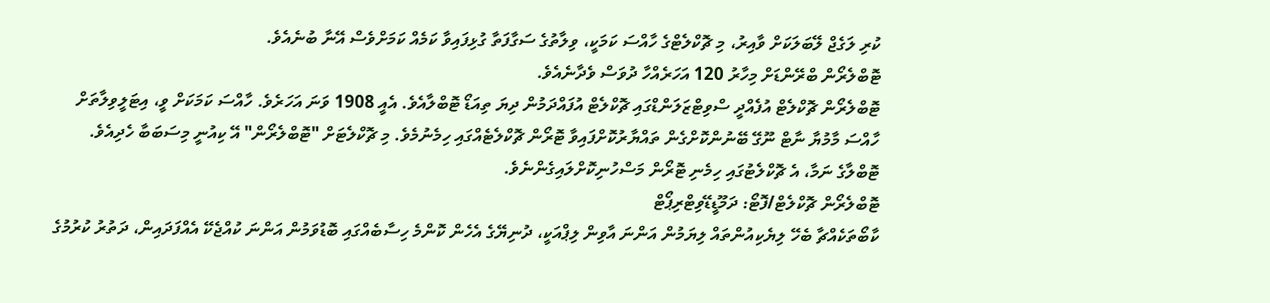ކުރި ލަގެޖް ލޭބަލަކަށް ވާއިރު، މި ޗޮކްލެޓްގެ ހާއްސަ ކަމަކީ، ވިލާތުގެ ސަގާފަތާ ގުޅިފައިވާ ކަމެއް ކަމަށްވެސް އޭނާ ބުނެއެވެ.
ޓޮބްލެރޯން ބްރޭންޑަށް މިހާރު 120 އަހަރެއްހާ ދުވަސް ވެދާނެއެވެ.
ޓޮބްލެރޯން ޗޮކްލެޓް އުފެއްދީ ސްވިޓްޒަލަންޑްގައި ޗޮކްލެޓް އުފައްދަމުން ދިޔަ ތިއަޑޯ ޓޮބްލާއެވެ. އެއީ 1908 ވަނަ އަހަރެވެ. ހާއްސަ ކަމަކަށް ވީ، އިޓަލީވިލާތަށް ހާއްސަ މާމުޔާ ނާޓް ނޫގޭ ބޭނުންކޮށްގެން ތައްޔާރުކޮށްފައިވާ ޓޮރޯން ޗޮކްލެޓެއްގައި ހިމެނުމެވެ. މި ޗޮކްލެޓަށް "ޓޮބްލެރޯން" އޭ ކިއުނީ މިސަބަބާ ހެދިއެވެ. ޓޮބްލާގެ ނަމާ، އެ ޗޮކްލެޓުގައި ހިމެނި ޓޮރޯން މަސްހުނިކޮށްލައިގެންނެވެ.
ޓޮބްލެރޯން ޗޮކްލެޓް/ފޮޓޯ: ދަމޫޑީޑޭވިޓްރިޕޯޓް
ކާބޯތަކެއްޗާ ބެހޭ ލިޔެކިއުންތައް ލިޔަމުން އަންނަ އާވިން ލިޕްއަކީ، ދުނިޔޭގެ އެހެން ކޮންމެ ހިސާބެއްގައި ބޮޑުވަމުން އަންނަ ކުއްޖެކޭ އެއްފަދައިން، ދަތުރު ކުރުމުގެ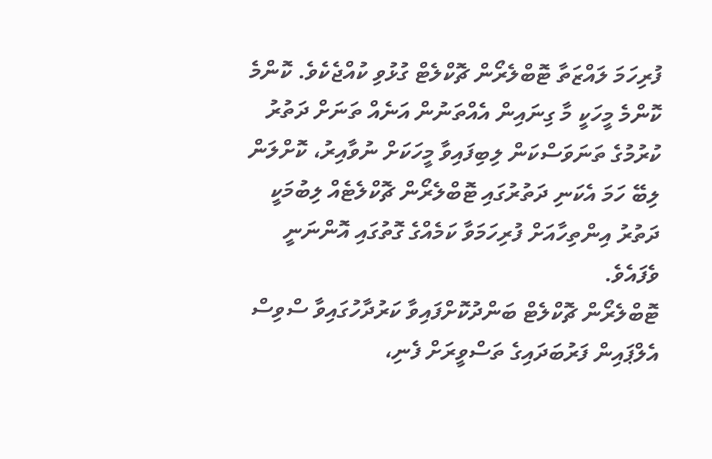ފުރިހަމަ ލައްޒަތާ ޓޮބްލެރޯން ޗޮކްލެޓް ގުޅުވި ކުއްޖެކެވެ. ކޮންމެ ކޮންމެ މީހަކީ މާ ގިނައިން އެއްތަނުން އަނެއް ތަނަށް ދަތުރު ކުރުމުގެ ތަނަވަސްކަން ލިބިފައިވާ މީހަކަށް ނުވާއިރު، ކޮށްލަން ލިބޭ ހަމަ އެކަނި ދަތުރުގައި ޓޮބްލެރޯން ޗޮކްލެޓެއް ލިބުމަކީ ދަތުރު އިންތިހާއަށް ފުރިހަމަވާ ކަމެއްގެ ގޮތުގައި އޮންނަނީ ވެފައެވެ.
ޓޮބްލެރޯން ޗޮކްލެޓް ބަންދުކޮށްފައިވާ ކަރުދާހުގައިވާ ސްވިސް އެލްޕައިން ފަރުބަދައިގެ ތަސްވީރަށް ފެނި،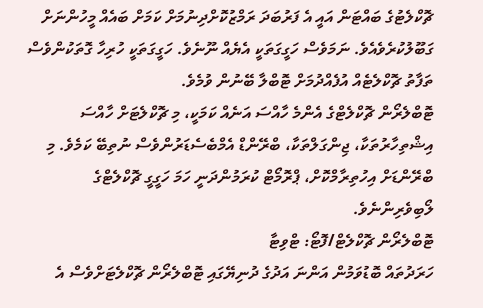ޗޮކްލެޓުގެ ބައްޓަން އައީ އެ ފަރުބަދަ ރަމްޒުކޮށްދިނުމަށް ކަމަށް ބައެއް މީހުންނަށް ގަބޫލުކުރެވެއެވެ. ނަމަވެސް ހަގީގަތަކީ އެޔެއް ނޫނެވެ. ހަގީގަތަކީ ހުރިހާ ގޮތަކުންވެސް ތަފާތު ޗޮކްލެޓެއް އުފެއްދުމަށް ޓޮބްލާ ބޭނުން ވުމެވެ.
ޓޮބްލެރޯން ޗޮކްލެޓްގެ އެންމެ ހާއްސަ އަނެއް ކަމަކީ، މި ޗޮކްލެޓަށް ހާއްސަ އިޝްތިހާރުތަކާ، ޖިންގަލްތަކާ، ބްރޭންޑް އެމްބެސެޑަރުންވެސް ނުތިބޭ ކަމެވެ. މި ބްރޭންޑަށް އިހުތިރާމްކޮށް، ޕްރޮމޯޓް ކުރަމުންދަނީ ހަމަ ހަގީގީ ޗޮކްލެޓްގެ ލޯބިވެރިންނެވެ.
ޓޮބްލެރޯން ޗޮކްލެޓް/ފޮޓޯ: ޓްވިޓާ
ހަރަދުތައް ބޮޑުވަމުން އަންނަ އަދުގެ ދުނިޔޭގައި ޓޮބްލެރޯން ޗޮކްލެޓަށްވެސް އެ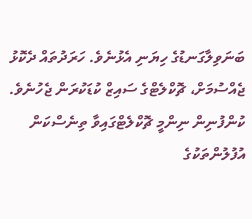ބަނަވިލާގަނޑުގެ ހިޔަނި އެޅުނެވެ. ހަރަދުތައް ދެކޮޅު ޖެއްސުމަށް، ޗޮކްލެޓްގެ ސައިޒް ކުޑަކުރަން ޖެހުނެވެ. ކުންފުނިން ނިންމީ ޗޮކްލެޓްގައިވާ ތިނެސްކަން އުފުލުންތަކުގެ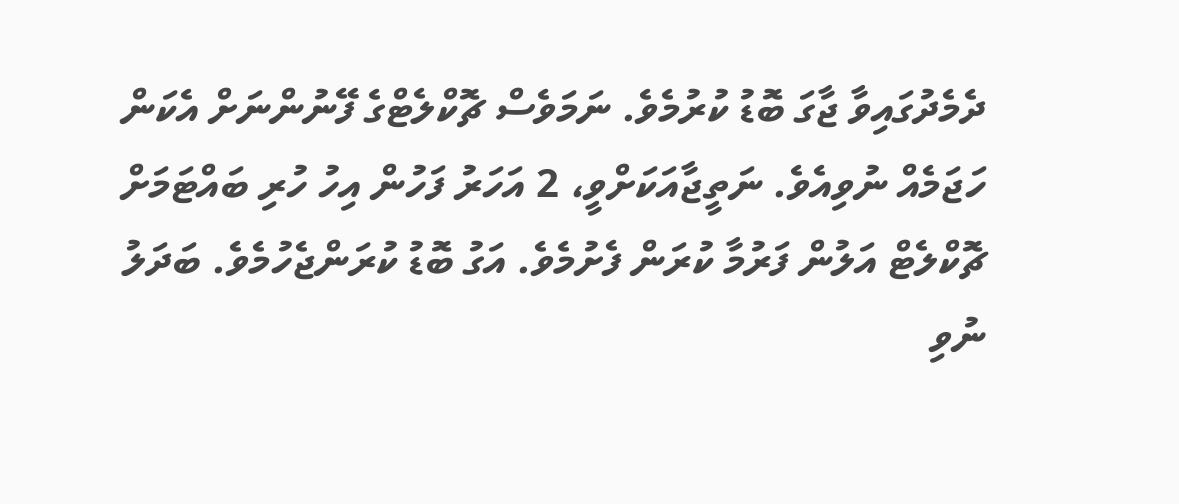ދެމެދުގައިވާ ޖާގަ ބޮޑު ކުރުމެވެ. ނަމަވެސް ޗޮކްލެޓްގެ ފޭނުންނަށް އެކަން ހަޖަމެއް ނުވިއެވެ. ނަތީޖާއަކަށްވީ، 2 އަހަރު ފަހުން އިހު ހުރި ބައްޓަމަށް ޗޮކްލެޓް އަލުން ފަރުމާ ކުރަން ފެށުމެވެ. އަގު ބޮޑު ކުރަންޖެހުމެވެ. ބަދަލު ނުވި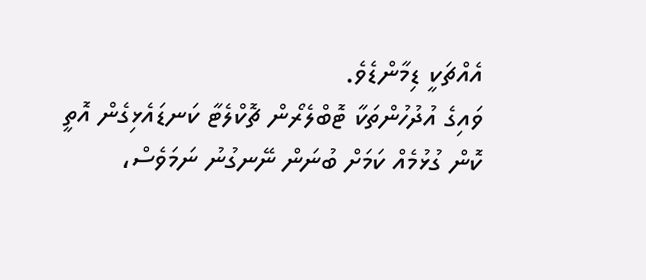އެއްޗަކީ ޑިމާންޑެވެ.
ވައިގެ އުދުހުންތަކާ ޓޮބްލެރޯން ޗޮކްލެޓާ ކަނޑައެޅިގެން އޮތީ ކޮން ގުޅުމެއް ކަމަށް ބުނަން ނޭނގުނު ނަމަވެސް،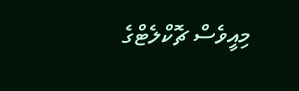މިއީވެސް ޗޮކްލެޓްގެ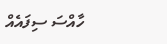ހާއްސަ ސިފައެއް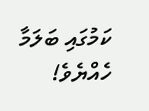ކަމުގައި ބަލަމާ ހެއްޔެވެ!